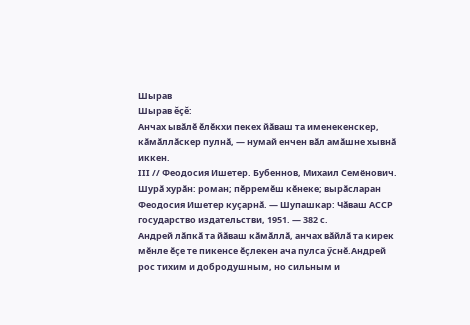Шырав
Шырав ĕçĕ:
Анчах ывӑлӗ ӗлӗкхи пекех йӑваш та именекенскер, кӑмӑллӑскер пулнӑ, — нумай енчен вӑл амӑшне хывнӑ иккен.
III // Феодосия Ишетер. Бубеннов, Михаил Семёнович. Шурӑ хурӑн: роман; пӗрремӗш кӗнеке; вырӑсларан Феодосия Ишетер куҫарнӑ. — Шупашкар: Чӑваш АССР государство издательстви, 1951. — 382 с.
Андрей лӑпкӑ та йӑваш кӑмӑллӑ, анчах вӑйлӑ та кирек мӗнле ӗҫе те пикенсе ӗҫлекен ача пулса ӳснӗ.Андрей рос тихим и добродушным, но сильным и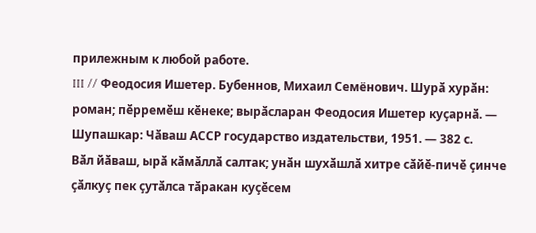прилежным к любой работе.
III // Феодосия Ишетер. Бубеннов, Михаил Семёнович. Шурӑ хурӑн: роман; пӗрремӗш кӗнеке; вырӑсларан Феодосия Ишетер куҫарнӑ. — Шупашкар: Чӑваш АССР государство издательстви, 1951. — 382 с.
Вӑл йӑваш, ырӑ кӑмӑллӑ салтак; унӑн шухӑшлӑ хитре сӑйӗ-пичӗ ҫинче ҫӑлкуҫ пек ҫутӑлса тӑракан куҫӗсем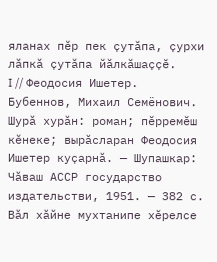яланах пӗр пек ҫутӑпа, ҫурхи лӑпкӑ ҫутӑпа йӑлкӑшаҫҫӗ.
I // Феодосия Ишетер. Бубеннов, Михаил Семёнович. Шурӑ хурӑн: роман; пӗрремӗш кӗнеке; вырӑсларан Феодосия Ишетер куҫарнӑ. — Шупашкар: Чӑваш АССР государство издательстви, 1951. — 382 с.
Вӑл хӑйне мухтанипе хӗрелсе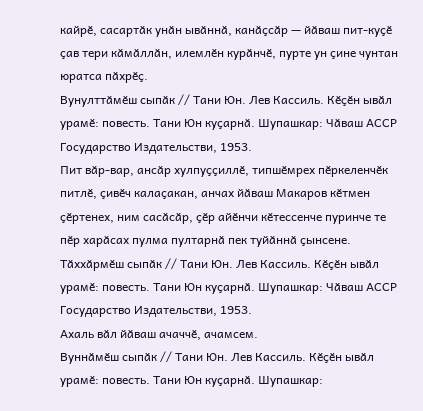кайрӗ, сасартӑк унӑн ывӑннӑ, канӑҫсӑр — йӑваш пит-куҫӗ ҫав тери кӑмӑллӑн, илемлӗн курӑнчӗ, пурте ун ҫине чунтан юратса пӑхрӗҫ.
Вунулттӑмӗш сыпӑк // Тани Юн. Лев Кассиль. Кӗҫӗн ывӑл урамӗ: повесть. Тани Юн куҫарнӑ. Шупашкар: Чӑваш АССР Государство Издательстви, 1953.
Пит вӑр-вар, ансӑр хулпуҫҫиллӗ, типшӗмрех пӗркеленчӗк питлӗ, ҫивӗч калаҫакан, анчах йӑваш Макаров кӗтмен ҫӗртенех, ним сасӑсӑр, ҫӗр айӗнчи кӗтессенче пуринче те пӗр харӑсах пулма пултарнӑ пек туйӑннӑ ҫынсене.
Тӑххӑрмӗш сыпӑк // Тани Юн. Лев Кассиль. Кӗҫӗн ывӑл урамӗ: повесть. Тани Юн куҫарнӑ. Шупашкар: Чӑваш АССР Государство Издательстви, 1953.
Ахаль вӑл йӑваш ачаччӗ, ачамсем.
Вуннӑмӗш сыпӑк // Тани Юн. Лев Кассиль. Кӗҫӗн ывӑл урамӗ: повесть. Тани Юн куҫарнӑ. Шупашкар: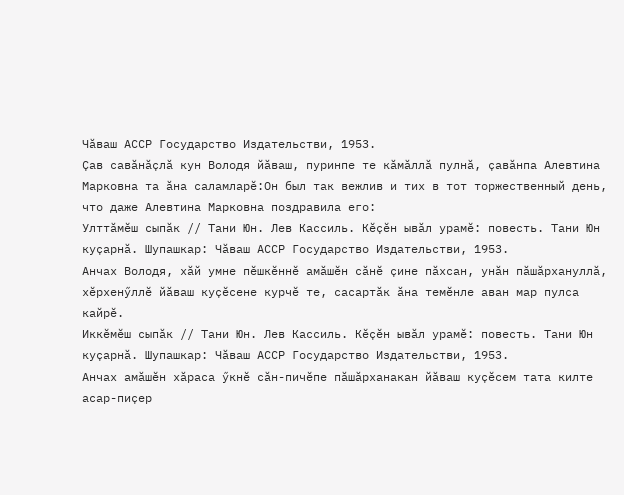Чӑваш АССР Государство Издательстви, 1953.
Ҫав савӑнӑҫлӑ кун Володя йӑваш, пуринпе те кӑмӑллӑ пулнӑ, ҫавӑнпа Алевтина Марковна та ӑна саламларӗ:Он был так вежлив и тих в тот торжественный день, что даже Алевтина Марковна поздравила его:
Улттӑмӗш сыпӑк // Тани Юн. Лев Кассиль. Кӗҫӗн ывӑл урамӗ: повесть. Тани Юн куҫарнӑ. Шупашкар: Чӑваш АССР Государство Издательстви, 1953.
Анчах Володя, хӑй умне пӗшкӗннӗ амӑшӗн сӑнӗ ҫине пӑхсан, унӑн пӑшӑрхануллӑ, хӗрхенӳллӗ йӑваш куҫӗсене курчӗ те, сасартӑк ӑна темӗнле аван мар пулса кайрӗ.
Иккӗмӗш сыпӑк // Тани Юн. Лев Кассиль. Кӗҫӗн ывӑл урамӗ: повесть. Тани Юн куҫарнӑ. Шупашкар: Чӑваш АССР Государство Издательстви, 1953.
Анчах амӑшӗн хӑраса ӳкнӗ сӑн-пичӗпе пӑшӑрханакан йӑваш куҫӗсем тата килте асар-пиҫер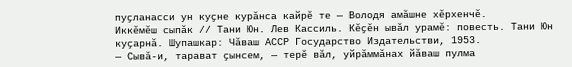пуҫланасси ун куҫне курӑнса кайрӗ те — Володя амӑшне хӗрхенчӗ.
Иккӗмӗш сыпӑк // Тани Юн. Лев Кассиль. Кӗҫӗн ывӑл урамӗ: повесть. Тани Юн куҫарнӑ. Шупашкар: Чӑваш АССР Государство Издательстви, 1953.
— Сывӑ-и, тарават ҫынсем, — терӗ вӑл, уйрӑммӑнах йӑваш пулма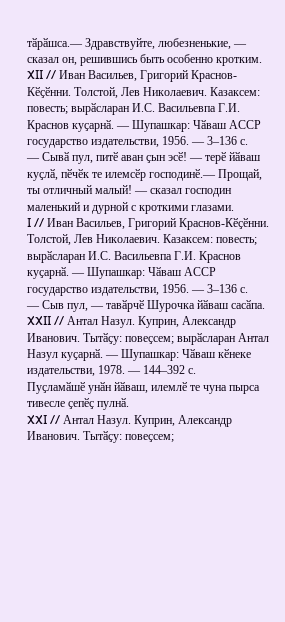тӑрӑшса.— Здравствуйте, любезненькие, — сказал он, решившись быть особенно кротким.
XII // Иван Васильев, Григорий Краснов-Кӗҫӗнни. Толстой, Лев Николаевич. Казаксем: повесть; вырӑсларан И.С. Васильевпа Г.И. Краснов куҫарнӑ. — Шупашкар: Чӑваш АССР государство издательстви, 1956. — 3–136 с.
— Сывӑ пул, питӗ аван ҫын эсӗ! — терӗ йӑваш куҫлӑ, пӗчӗк те илемсӗр господинӗ.— Прощай, ты отличный малый! — сказал господин маленький и дурной с кроткими глазами.
I // Иван Васильев, Григорий Краснов-Кӗҫӗнни. Толстой, Лев Николаевич. Казаксем: повесть; вырӑсларан И.С. Васильевпа Г.И. Краснов куҫарнӑ. — Шупашкар: Чӑваш АССР государство издательстви, 1956. — 3–136 с.
— Сыв пул, — тавӑрчӗ Шурочка йӑваш сасӑпа.
XXII // Антал Назул. Куприн, Александр Иванович. Тытӑҫу: повеҫсем; вырӑсларан Антал Назул куҫарнӑ. — Шупашкар: Чӑваш кӗнеке издательстви, 1978. — 144–392 с.
Пуҫламӑшӗ унӑн йӑваш, илемлӗ те чуна пырса тивесле ҫепӗҫ пулнӑ.
XXI // Антал Назул. Куприн, Александр Иванович. Тытӑҫу: повеҫсем;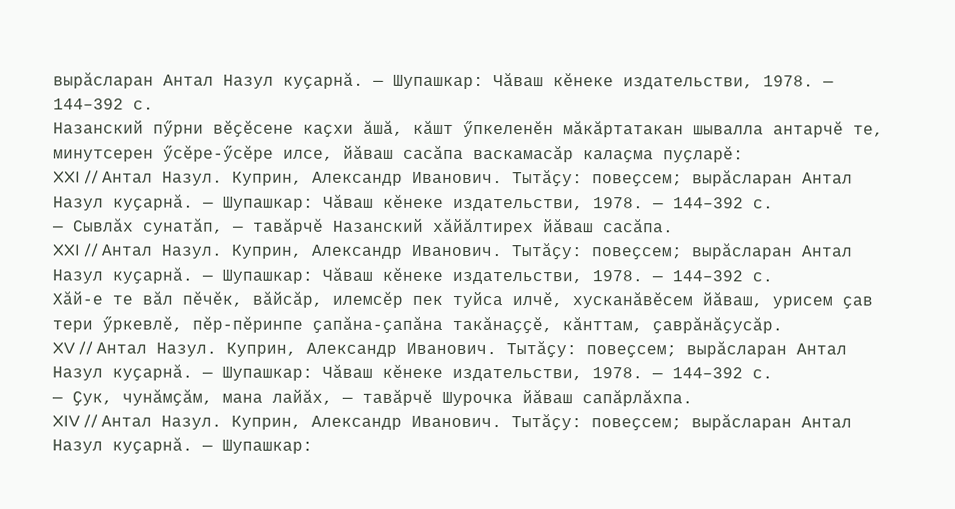вырӑсларан Антал Назул куҫарнӑ. — Шупашкар: Чӑваш кӗнеке издательстви, 1978. — 144–392 с.
Назанский пӳрни вӗҫӗсене каҫхи ӑшӑ, кӑшт ӳпкеленӗн мӑкӑртатакан шывалла антарчӗ те, минутсерен ӳсӗре-ӳсӗре илсе, йӑваш сасӑпа васкамасӑр калаҫма пуҫларӗ:
XXI // Антал Назул. Куприн, Александр Иванович. Тытӑҫу: повеҫсем; вырӑсларан Антал Назул куҫарнӑ. — Шупашкар: Чӑваш кӗнеке издательстви, 1978. — 144–392 с.
— Сывлӑх сунатӑп, — тавӑрчӗ Назанский хӑйӑлтирех йӑваш сасӑпа.
XXI // Антал Назул. Куприн, Александр Иванович. Тытӑҫу: повеҫсем; вырӑсларан Антал Назул куҫарнӑ. — Шупашкар: Чӑваш кӗнеке издательстви, 1978. — 144–392 с.
Хӑй-е те вӑл пӗчӗк, вӑйсӑр, илемсӗр пек туйса илчӗ, хусканӑвӗсем йӑваш, урисем ҫав тери ӳркевлӗ, пӗр-пӗринпе ҫапӑна-ҫапӑна такӑнаҫҫӗ, кӑнттам, ҫаврӑнӑҫусӑр.
XV // Антал Назул. Куприн, Александр Иванович. Тытӑҫу: повеҫсем; вырӑсларан Антал Назул куҫарнӑ. — Шупашкар: Чӑваш кӗнеке издательстви, 1978. — 144–392 с.
— Ҫук, чунӑмҫӑм, мана лайӑх, — тавӑрчӗ Шурочка йӑваш сапӑрлӑхпа.
XIV // Антал Назул. Куприн, Александр Иванович. Тытӑҫу: повеҫсем; вырӑсларан Антал Назул куҫарнӑ. — Шупашкар: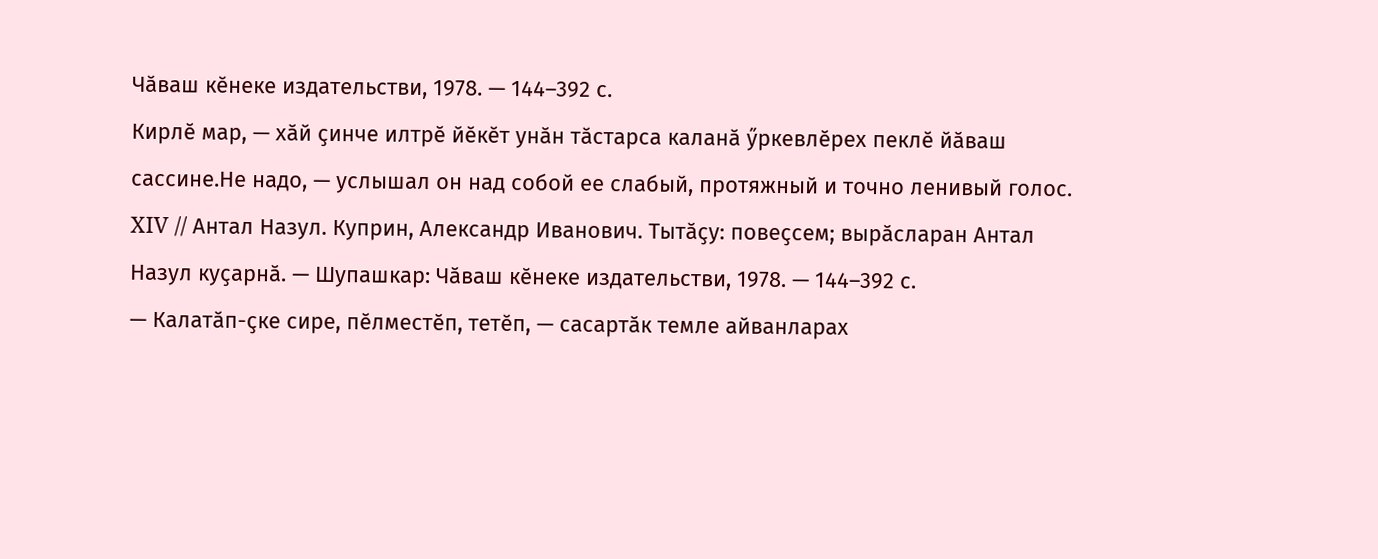Чӑваш кӗнеке издательстви, 1978. — 144–392 с.
Кирлӗ мар, — хӑй ҫинче илтрӗ йӗкӗт унӑн тӑстарса каланӑ ӳркевлӗрех пеклӗ йӑваш сассине.Не надо, — услышал он над собой ее слабый, протяжный и точно ленивый голос.
XIV // Антал Назул. Куприн, Александр Иванович. Тытӑҫу: повеҫсем; вырӑсларан Антал Назул куҫарнӑ. — Шупашкар: Чӑваш кӗнеке издательстви, 1978. — 144–392 с.
— Калатӑп-ҫке сире, пӗлместӗп, тетӗп, — сасартӑк темле айванларах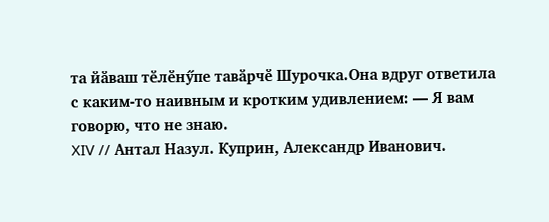та йӑваш тӗлӗнӳпе тавӑрчӗ Шурочка.Она вдруг ответила с каким-то наивным и кротким удивлением: — Я вам говорю, что не знаю.
XIV // Антал Назул. Куприн, Александр Иванович.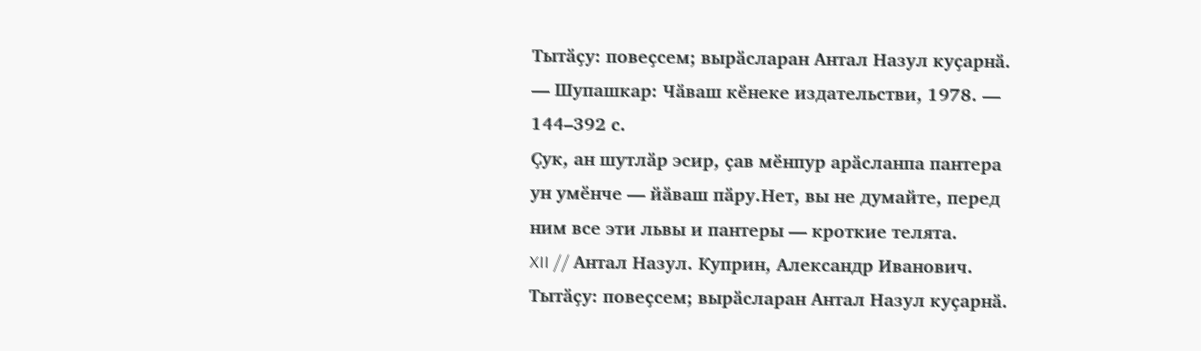Тытӑҫу: повеҫсем; вырӑсларан Антал Назул куҫарнӑ. — Шупашкар: Чӑваш кӗнеке издательстви, 1978. — 144–392 с.
Ҫук, ан шутлӑр эсир, ҫав мӗнпур арӑсланпа пантера ун умӗнче — йӑваш пӑру.Нет, вы не думайте, перед ним все эти львы и пантеры — кроткие телята.
XII // Антал Назул. Куприн, Александр Иванович. Тытӑҫу: повеҫсем; вырӑсларан Антал Назул куҫарнӑ.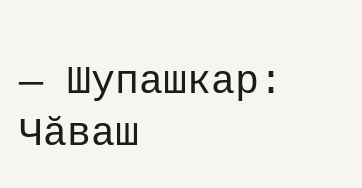— Шупашкар: Чӑваш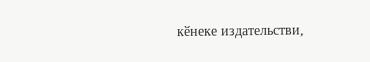кӗнеке издательстви,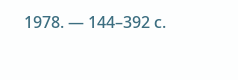1978. — 144–392 с.